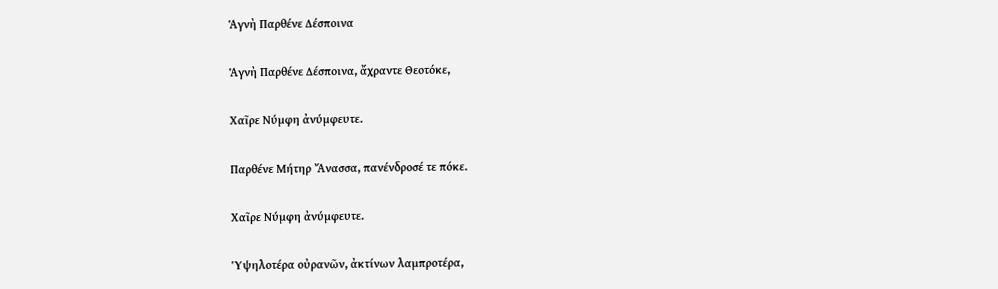Ἁγνὴ Παρθένε Δέσποινα

Ἁγνὴ Παρθένε Δέσποινα, ἄχραντε Θεοτόκε,

Χαῖρε Νύμφη ἀνύμφευτε.

Παρθένε Μήτηρ Ἄνασσα, πανένδροσέ τε πόκε.

Χαῖρε Νύμφη ἀνύμφευτε.

Ὑψηλοτέρα οὐρανῶν, ἀκτίνων λαμπροτέρα,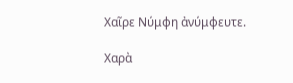Χαῖρε Νύμφη ἀνύμφευτε.

Χαρὰ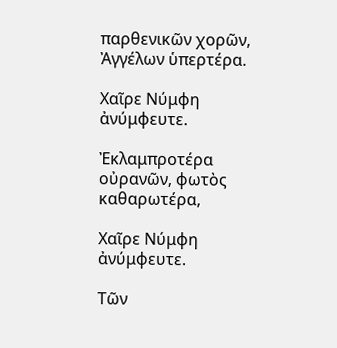παρθενικῶν χορῶν, Ἀγγέλων ὑπερτέρα.

Χαῖρε Νύμφη ἀνύμφευτε.

Ἐκλαμπροτέρα οὐρανῶν, φωτὸς καθαρωτέρα,

Χαῖρε Νύμφη ἀνύμφευτε.

Τῶν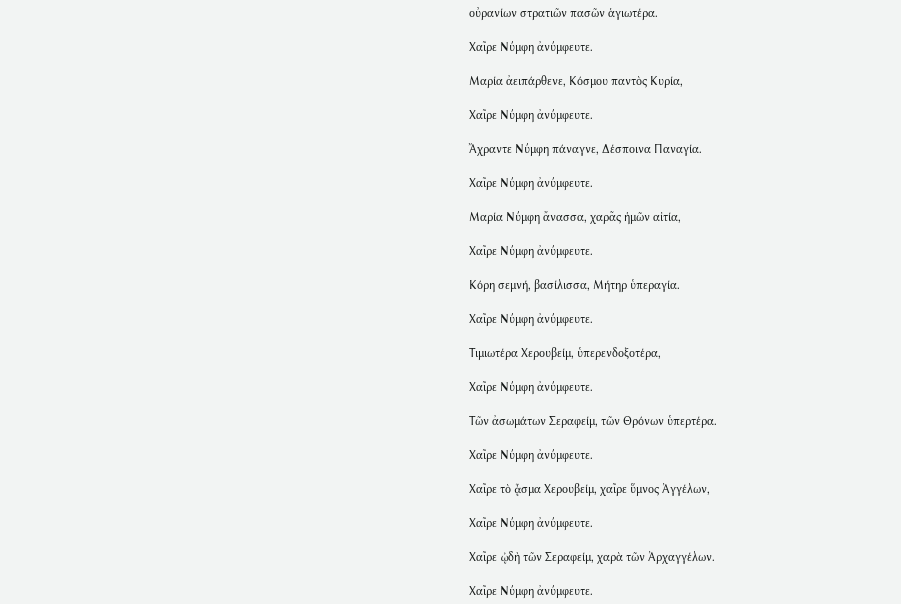οὐρανίων στρατιῶν πασῶν ἁγιωτέρα.

Χαῖρε Νύμφη ἀνύμφευτε.

Μαρία ἀειπάρθενε, Κόσμου παντὸς Κυρία,

Χαῖρε Νύμφη ἀνύμφευτε.

Ἄχραντε Νύμφη πάναγνε, Δέσποινα Παναγία.

Χαῖρε Νύμφη ἀνύμφευτε.

Μαρία Νύμφη ἄνασσα, χαρᾶς ἡμῶν αἰτία,

Χαῖρε Νύμφη ἀνύμφευτε.

Κόρη σεμνή, βασίλισσα, Μήτηρ ὑπεραγία.

Χαῖρε Νύμφη ἀνύμφευτε.

Τιμιωτέρα Χερουβείμ, ὑπερενδοξοτέρα,

Χαῖρε Νύμφη ἀνύμφευτε.

Τῶν ἀσωμάτων Σεραφείμ, τῶν Θρόνων ὑπερτέρα.

Χαῖρε Νύμφη ἀνύμφευτε.

Χαῖρε τὸ ᾆσμα Χερουβείμ, χαῖρε ὕμνος Ἀγγέλων,

Χαῖρε Νύμφη ἀνύμφευτε.

Χαῖρε ᾠδὴ τῶν Σεραφείμ, χαρὰ τῶν Ἀρχαγγέλων.

Χαῖρε Νύμφη ἀνύμφευτε.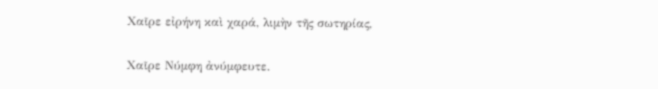Χαῖρε εἰρήνη καὶ χαρά, λιμὴν τῆς σωτηρίας,

Χαῖρε Νύμφη ἀνύμφευτε.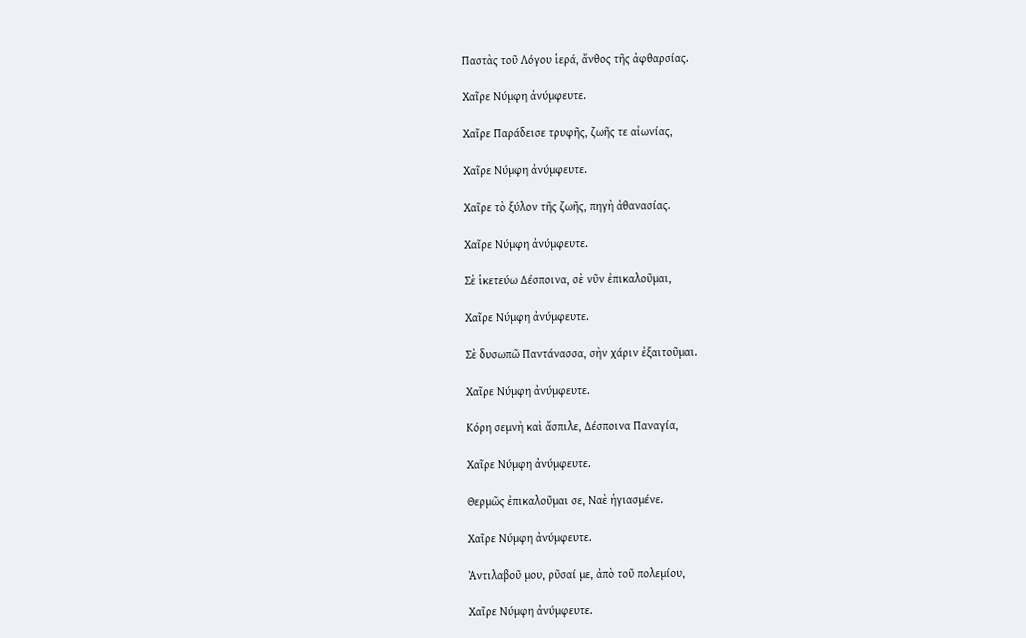Παστὰς τοῦ Λόγου ἱερά, ἄνθος τῆς ἀφθαρσίας.

Χαῖρε Νύμφη ἀνύμφευτε.

Χαῖρε Παράδεισε τρυφῆς, ζωῆς τε αἰωνίας,

Χαῖρε Νύμφη ἀνύμφευτε.

Χαῖρε τὸ ξύλον τῆς ζωῆς, πηγὴ ἀθανασίας.

Χαῖρε Νύμφη ἀνύμφευτε.

Σὲ ἱκετεύω Δέσποινα, σὲ νῦν ἐπικαλοῦμαι,

Χαῖρε Νύμφη ἀνύμφευτε.

Σὲ δυσωπῶ Παντάνασσα, σὴν χάριν ἐξαιτοῦμαι.

Χαῖρε Νύμφη ἀνύμφευτε.

Κόρη σεμνὴ καὶ ἄσπιλε, Δέσποινα Παναγία,

Χαῖρε Νύμφη ἀνύμφευτε.

Θερμῶς ἐπικαλοῦμαι σε, Ναὲ ἡγιασμένε.

Χαῖρε Νύμφη ἀνύμφευτε.

Ἀντιλαβοῦ μου, ρῦσαί με, ἀπὸ τοῦ πολεμίου,

Χαῖρε Νύμφη ἀνύμφευτε.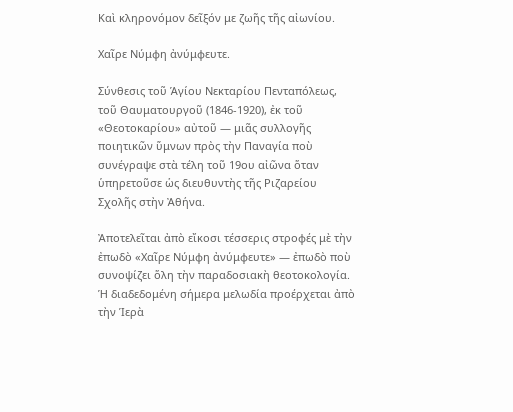Καὶ κληρονόμον δεῖξόν με ζωῆς τῆς αἰωνίου.

Χαῖρε Νύμφη ἀνύμφευτε.

Σύνθεσις τοῦ Ἁγίου Νεκταρίου Πενταπόλεως, τοῦ Θαυματουργοῦ (1846-1920), ἐκ τοῦ «Θεοτοκαρίου» αὐτοῦ — μιᾶς συλλογῆς ποιητικῶν ὕμνων πρὸς τὴν Παναγία ποὺ συνέγραψε στὰ τέλη τοῦ 19ου αἰῶνα ὅταν ὑπηρετοῦσε ὡς διευθυντὴς τῆς Ριζαρείου Σχολῆς στὴν Ἀθήνα.

Ἀποτελεῖται ἀπὸ εἴκοσι τέσσερις στροφές μὲ τὴν ἐπωδὸ «Χαῖρε Νύμφη ἀνύμφευτε» — ἐπωδὸ ποὺ συνοψίζει ὅλη τὴν παραδοσιακὴ θεοτοκολογία. Ἡ διαδεδομένη σήμερα μελωδία προέρχεται ἀπὸ τὴν Ἱερὰ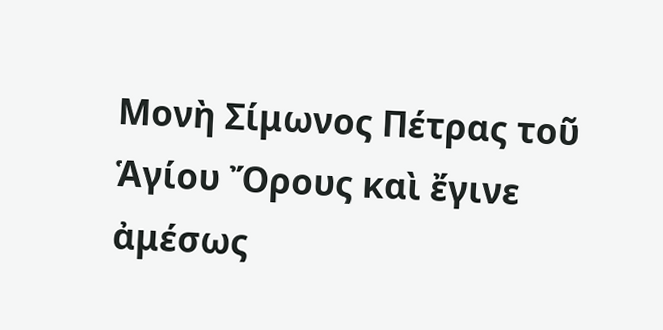Μονὴ Σίμωνος Πέτρας τοῦ Ἁγίου Ὄρους καὶ ἔγινε ἀμέσως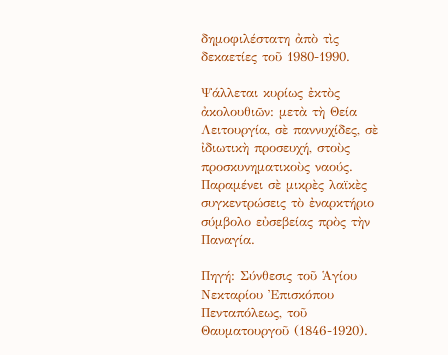δημοφιλέστατη ἀπὸ τὶς δεκαετίες τοῦ 1980-1990.

Ψάλλεται κυρίως ἐκτὸς ἀκολουθιῶν: μετὰ τὴ Θεία Λειτουργία, σὲ παννυχίδες, σὲ ἰδιωτικὴ προσευχή, στοὺς προσκυνηματικοὺς ναούς. Παραμένει σὲ μικρὲς λαϊκὲς συγκεντρώσεις τὸ ἐναρκτήριο σύμβολο εὐσεβείας πρὸς τὴν Παναγία.

Πηγή: Σύνθεσις τοῦ Ἁγίου Νεκταρίου Ἐπισκόπου Πενταπόλεως, τοῦ Θαυματουργοῦ (1846-1920).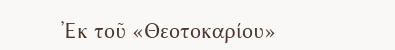Ἐκ τοῦ «Θεοτοκαρίου»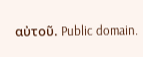αὐτοῦ. Public domain.